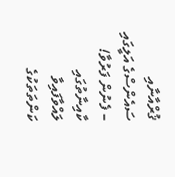ޤުރްއާނާއި ސައެންސްގެ އަލީގައި – ފެނުން ފަރުވާ!
ކާއިނާތުގައި ލައްވާފައިވާ ކަންތަތަކުގެ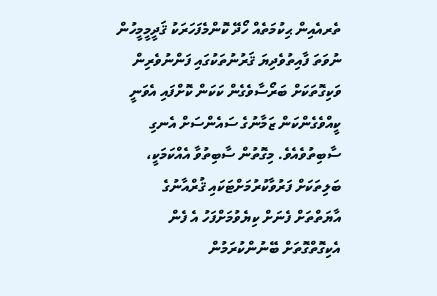ތެރއެއިން ޙިކުމަތެއް ހޯދޭ ކޮންމެފަހަރަކު ޤަދީމީމީހުން ނުވަތަ ފާއިތުވެދިޔަ ޤަރުނުތަކުގައި ފަންނުވެރިން ވަކިގޮތަކަށް ބަރޯސާވެގެން ކަކަން ކޮށްފައި އެވަނީ ކީއްވެގެންކަން ޒަމާނުގެ ސައެންސަށް އެނގި ސާބިތުވެއެވެ. މިގޮތުން ސާބިތުވާ އެއްކަމަކީ، ބަލިތަކަށް ފަރުވާކުރުމަށްޓަކައި ޤުރްއާނުގެ އާޔަތްތަށް ފެނަށް ކިޔެވުމަށްފަހު އެ ފެން އެކިގޮތްގޮތަށް ބޭނުންކުރަމުން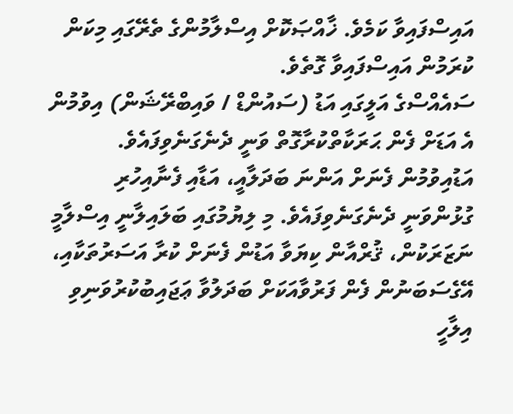އައިސްފައިވާ ކަމެވެ. ޚާއްޞަކޮށް އިސްލާމުންގެ ތެރޭގައި މިކަން ކުރަމުން އައިސްފައިވާ ގޮތެވެ.
ސައެއްސްގެ އަލީގައި އަޑު (ސައުންޑް / ވައިބްރޭޝަން) އިވުމުން އެ އަޑަށް ފެން ޙަރަކާތްކުރާގޮތް ވަނީ ދެނެގަނެވިފައެވެ. އަޑުއިވުމުން ފެނަށް އަންނަ ބަދަލާއީ، އަޑާއި ފެނާއިހުރި ގުޅުންވަނީ ދެނެގަނެވިފައެވެ. މި ލިޔުމުގައި ބަލައިލާނީ އިސްލާމީ ނަޒަރަކުން، ޤުރްއާން ކިޔަވާ އަޑުން ފެނަށް ކުރާ އަސަރުތަކާއި، އޭގެސަބަނުން ފެން ފަރުވާއަކަށް ބަދަލުވާ ޢަޖައިބުކުރުވަނިވި އިލާހީ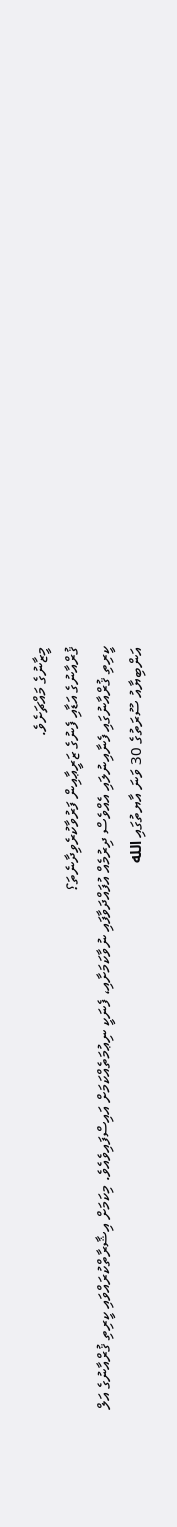މީޒާނުގެ މައްޗަށެވެ.
ޤުރްއާނުގެ އަޑާއި ފެނުގެ ޒަރީޢާއިން ފަރުވާކުރެވިދާނެތަ؟
ކީރިތި ޤުރްއާނުގައި ފެނާއިނުލައި އެއްވެސް ދިރުމެއް އުފައްދަވާފައި ނުވާކަމަށާއި، ފެނަކީ ނިޢުމަތެއްކަމަށް އައިސްފައިވެއެވެ. މިކަމަށް އިޝާރާތްކުރައްވައި ކީރިތި ޤުރްއާނުގެ އަލް އަންބިޔާއު ސޫރަތުގެ 30 ވަނަ އާޔތުގައި الله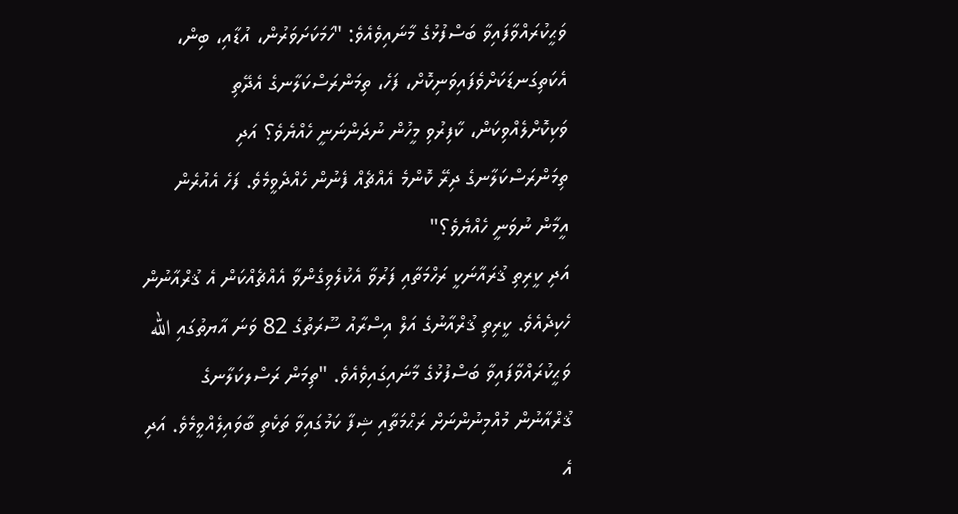ވަޙީކުރައްވާފައިވާ ބަސްފުޅުގެ މާނައިވެއެވެ: "ހަމަކަށަވަރުން، އުޑާއި، ބިން، އެކަތިގަނޑަކަށްވެފައިވަނިކޮށް، ފަހެ، ތިމަންރަސްކަލާނގެ އެދޭތި ވަކިކޮށްލެއްވިކަން، ކާފިރުވި މީހުން ނުދަންނަނީ ހެއްޔެވެ؟ އަދި ތިމަންރަސްކަލާނގެ ދިރޭ ކޮންމެ އެއްޗެއް ފެނުން ހެއްދެވީމެވެ. ފަހެ އެއުރެން އީމާން ނުވަނީ ހެއްޔެވެ؟"
އަދި ކީރިތި ޤުރައާނަކީ ރަހްމަތާއި ފަރުވާ އެކުލެވިގެންވާ އެއްޗެއްކަން އެ ޤުރްއާނުން ހެކިދެއެވެ. ކީރިތި ޤުރްއާނުގެ އަލް އިސްރާއު ސޫރަތުގެ 82 ވަނަ އާޔތުގައި الله ވަޙީކުރައްވާފައިވާ ބަސްފުޅުގެ މާނައިގައިވެއެވެ. "ތިމަން ރަސްލކަލާނގެ ޤުރްއާނުން މުއްމިނުންނަށް ރަޙްމަތާއި ޝިފާ ކަމުގައިވާ ތަކެތި ބާވައިލެއްވީމެވެ. އަދި އެ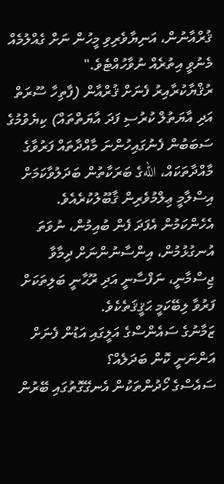ޤުރްއާނުން، އަނިޔާވެރިވި މީހުން ނަށް ގެއްލުމެއް މެނުވީ އިތުރެއް ނުވާހުއްޓެވެ."
ރުޤްޔާކުރާއިރު ފެނަށް ޤުރްއާން (ފާތިހާ ސޫރަތް އަދި އާޔަތުލް ކުރުސި ފަދަ އާޔަތްތައް) ކިޔެވުމުގެ ސަބަބުން ފެނުގައިހުންނަ މާއްދާތައް ފަރުވާގެ މާއްދާތަކައް، اللهގެ ބަރަކާތުން ބަދަލުވާކަމަށް އިސްލާމީ ޢިލްމުވެރިން ޤާބޫލުކުރެއެވެ. އެހެންކަމުން އެފަދަ ފެން ބުއިމުން، ނުވަތަ އުނގުޅުމުން، އިންސާނުންނަށް ދިމާވާ ޖިސްމާނީ، ނަފްސާނީ އަދި ރޫޙާނީ ބަލިތަކަށް ފަރުވާ ލިބޭކަމީ ޙަޤީޤަތެކެވެ.
ޒަމާނުގެ ސައެންސްގެ އަލީގައި އަޑުން ފެނަށް އަންނަނީ ކޮން ބަދަލެއް؟
ސައެސްގެ ހޯދުންތަކުން އެނގޭގޮތުގައި ބޭރުން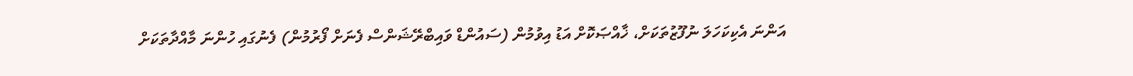އަންނަ އެކިކަހަލަ ނުފޫޒުތަކަށް، ޚާއްޞަކޮށް އަޑު އިވުމުން (ސައުންޑް ވައިބްރޭޝަންސް ފެނަށް ފޯރުމުން) ފެނުގައި ހުންނަ މާއްދާތަކަށް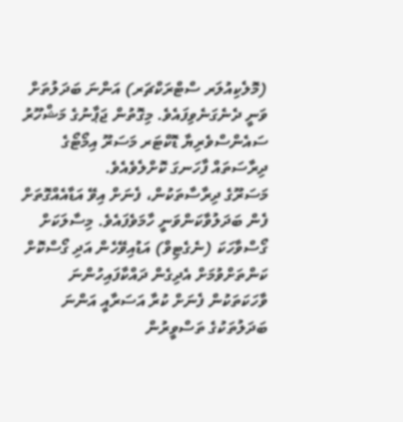(މޮލެކިއުލަރ ސްޓްރަކްޗަރ) އަންނަ ބަދަލުތަށް ވަނީ ދެނެގަނެވިފައެވެ. މިގޮތުން ޖަޕާނުގެ މަޝްހޫރު ސައެންސްވެރިޔާ ޑޮކްޓަރ މަސަރޫ އިމޯޓޯގެ ދިރާސަތައް ފާހަނގަ ކޮށްލެވެއެވެ.
މަސަރޫގެ ދިރާސާތަކުން، ފެނަށް އިވޭ އަޑާއެއްގޮތަށް ފެން ބަދަލުވާކަންވަނީ ހާމަވެފައެވެ. މިސާލަކަށް ގޯސްވާހަކަ (ނެގެޓިވް) އަޑުއިވޭހެން އަދި ގޯސްކޮށް ކަންތަށްވުމަށް އެދިގެން ދައްކާފައިހުންނަ ވާހަކަތަކުން ފެނަށް ކުރާ އަސަރާއީ އަންނަ ބަދަލުތަކުގެ ތަސްވީރުން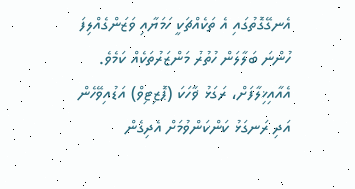އެނގޭގޮތުގައި އެ ތަކެއްޗަކީ ހަމަޔާއި ވަޒަންގެއްލިފަ ހުންނަ ބަލާލަން ހުތުރު މަންޒަރުތަކެއް ކަމެވެ. އެއާއިޚިލާފަށް، ރަގަޅު ޥާހަކަ (ޕޮޒިޓިވް) އަޑުއިވޭހެން އަދި ރަނގަޅު ކަންކަންވުމަށް އެދިގެން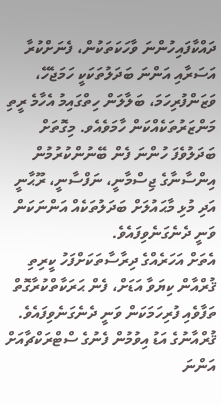ދައްކާފައިހުންނަ ވާހަކަތަކުން، ފެނަށްކުރާ އަސަރާއި އަންނަ ބަދަލުތަކަކީ ހަމަޖެހޭ، ވަޒަންފުރިހަމަ، ބަލާލަން ހިތްގައިމު އެހާމެ ރީތި މަންޒަރުތަކެއްކަން ހާމަވެއެވ. މިގޮތަށް ބަދަލުވެފަ ހުންނަ ފެން ބޭނުންކުރުމުން އިންސާނާގެ ޖިސްމާނީ، ނަފްސާނީ، ރޫޙާނީ އަދި މުޅި މާޙައުލަށް ބަދަލުތަކެއް އަންނަކަން ވަނީ ދެނެގަނެވިފައެވެ.
އެތަށް އަހަރެއްގެ ދިރާސާތަކަށްފަހު ކީރިތި ޤުރްއާން ކިޔަވާ އަޑަށް، ފެން ޙަރަކާތްކުރާގޮތް ތަފާވެއި ފުރިހަމަކަން ވަނީ ދެނެގަނެވިފައެވެ. ޤުރްއާނުގެ އަޑު އިވުމުން ފެނުގެ ސްޓްރަކްޗާއަށް އަންނަ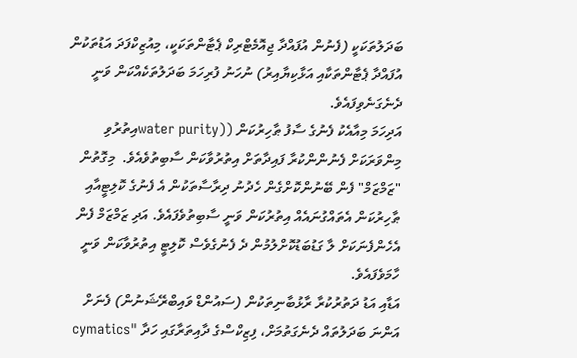ބަދަލުތަކަކީ (ފެނުން އުފައްދާ ޖިއޮމެޓްރިކް ޕެޓާންތަކަކީ، މިއުޒިކްފަދަ އަޑުތަކުން އުފައްދާ ޕެޓާންތަކާއި އަޅާކިޔާއިރު) ނުހަނު ފުރިހަމަ ބަދަލުތަކެއްކަން ވަނީ ދެނެގަނެވިފައެވެ.
އަދިހަމަ މިއާއެކު ފެނުގެ ސާފު ޠާހިރުކަން ((water purityއިތުރުވި މިންވަރަކަށް ފެނުންންކުރާ ފައިދާތަށް އިތުރުވާކަން ސާބިތުވެއެވެ.  މިގޮތުން "ޒަމްޒަމް" ފެން ބޭނުންކޮށްގެން ހެދުނު ދިރާސާތަކުން އެ ފެނުގެ ކޮލިޓީއާއި ޠާހިރުކަން އެތައްގުނައެއް އިތުރުކަން ވަނީ ސާބިތުވެފައެވެ. އަދި ޒަމްޒަމް ފެން  އެހެންފެނަކަށް ލާ ގަޑުބަޑުކޮށްލުމުން ދެ ފެނުގެވެސް ކޮލިޓީ އިތުރުވާކަން ވަނީ ހާމަވެފައެވެ.
އަޑާއި އަޑު ދަތުރުކުރާ ރާޅުބާނިތަކުން (ސައުންޑް ވައިބްރޭޝަނުން) ފެނަށް އަންނަ ބަދަލުތައް ދެނެގަތުމަށް، ފިޒިކްސްގެ ދާއިތަރާގައި ހަދާ "cymatics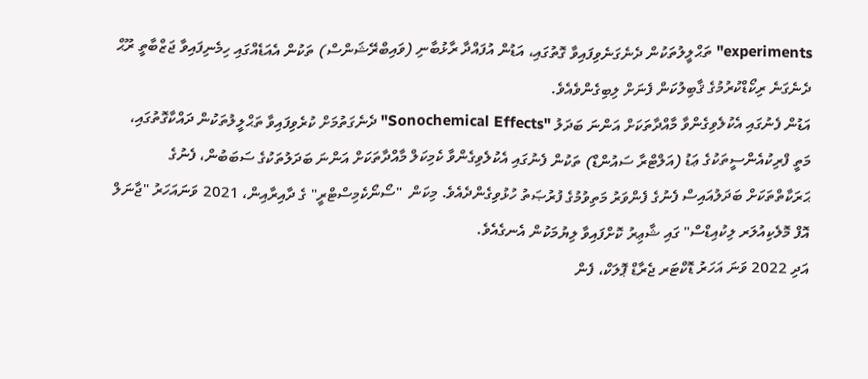experiments" ތަޙްލީލުތަކުން ދެނެގަނެވިފައިވާ ގޮތުގައި، އަޑުން އުފައްދާ ރާޅުބާނި (ވައިބްރޭޝަންސް) ތަކުން އެއަޑެއްގައި ހިމެނިފައިވާ ޖަޒްބާތީ ރޫޙް ދެނެގަނެ ރިކޯޑްކުރުމުގެ ޤާބިލުކަން ފެނަށް ލިބިގެންވެއެވެ.
އަޑުން ފެނުގައި އެކުލެވިގެންވާ މާއްދާތަކަށް އަންނަ ބަދަލު "Sonochemical Effects" ދެނެގަތުމަށް ކުރެވިފައިވާ ތަޙްލީލުތަކުން ދައްކާގޮތުގައި، މަތީ ފްރިކުއެންސީތަކުގެ ޢަޑު (އަލްޓްރާ ސައުންޑް) ތަކުން ފެނުގައި އެކުލެވިގެންވާ ކެމިކަލް މާއްދާތަކަށް އަންނަ ބަދަލުތަކުގެ ސަބަބުން، ފެނުގެ ޙަރަކާތްތަކަށް ބަދަލުއައިސް ފެނުގެ ފެންވަރު މަތިވުމުގެ ފުރުޞަތު ހުޅުވިގެންދެއެވެ. މިކަން  "ސޯނޯކެމިސްޓްރީ" ގެ ދާއިރާއިން، 2021 ވަނައަހަރު "ޖާނަލް އޮފް މޮލެކިއުލަރ ލިކުއިޑްސް" ގައި ޝާޢިރު ކޮށްފައިވާ ލިޔުމަކުން އެނގެއެވެ.
އަދި 2022 ވަނަ އަހަރު ޑޮކްޓަރ ޖެރާޑް ޕޮލަކް، ފެން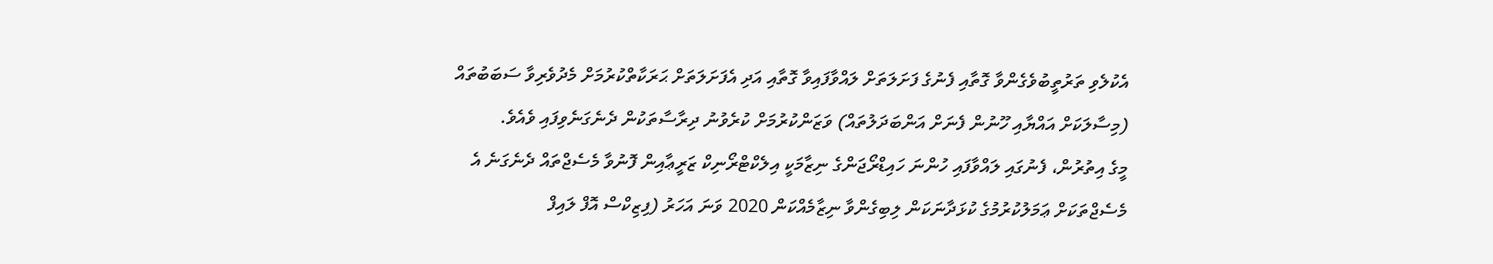އެކުލެވި ތަރުތީބުވެގެންވާ ގޮތާއި ފެނުގެ ފަށަލަތަށް ލައްވާފައިވާ ގޮތާއި އަދި އެފަށަލަތަށް ޙަރަކާތްކުރުމަށް މެދުވެރިވާ ސަބަބުތައް (މިސާލަކަށް އައްޔާއި ހޫނުން ފެނަށް އަންބަދަލުތައް) ވަޒަންކުރުމަށް ކުރެވުނު ދިރާސާތަކުން ދެނެގަނެވިފައި ވެއެވެ.
މީގެ އިތުރުން، ފެނުގައި ލައްވާފައި ހުންނަ ހައިޑްރޯޖަންގެ ނިޒާމަކީ އިލެކްޓްރޯނިކް ޒަރީޢާއިން ފޮނުވާ މެސެޖްތައް ދެނެގަނެ އެ މެސެޖްތަކަށް ޢަމަލުކުރުމުގެ ކުޅަދާނަކަން ލިބިގެންވާ ނިޒާމެއްކަން 2020 ވަނަ އަހަރު (ފިޒިކްސް އޮފް ލައިފް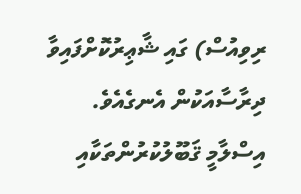ރިވިއުސް) ގައި ޝާޢިރުކޮށްފައިވާ ދިރާސާއަކުން އެނގެއެވެ.
އިސްލާމީ ޤަބޫލުކުރުންތަކާއި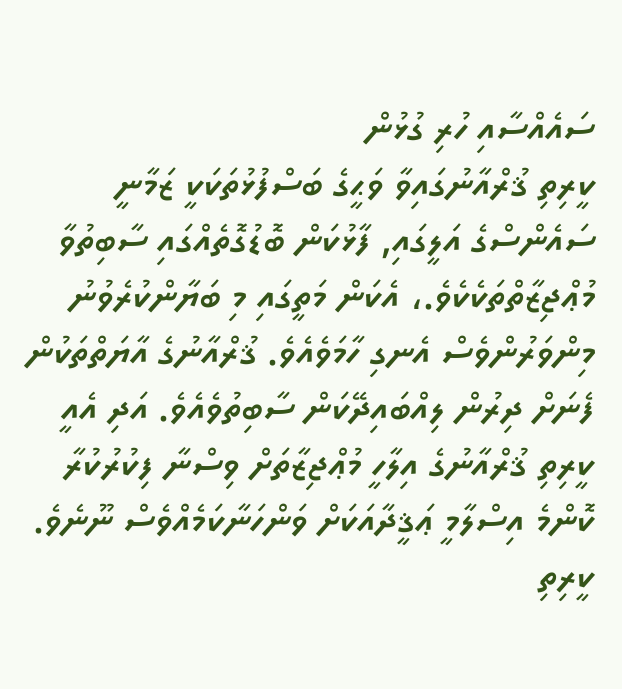ސައެއްސާއި ހުރި ގުޅުން
ކީރިތި ޤުރްއާނުގައިވާ ވަޙީގެ ބަސްފުޅުތަކަކީ ޒަމާނީ ސައެންސްގެ އަލީގައި, ފާޅުކަން ބޮޑުގޮތެއްގައި ސާބިތުވާ މުޢްޖިޒާތްތަކެކެވެ.، އެކަން މަތީގައި މި ބަޔާންކުރެވުނު މިންވަރުންވެސް އެނގި ހާމަވެއެވެ. ޤުރްއާނުގެ އާޔަތްތަކުން ފެނަށް ދިރުން ލިއްބައިދޭކަން ސާބިތުވެއެވެ. އަދި އެއީ ކީރިތި ޤުރްއާނުގެ އިލާހީ މުޢްޖިޒާތަށް ވިސްނާ ފިކުރުކުރާ ކޮންމެ އިސްލާމީ ޢަޤީދާއަކަށް ވަންހަނާކަމެއްވެސް ނޫނެވެ.
ކީރިތި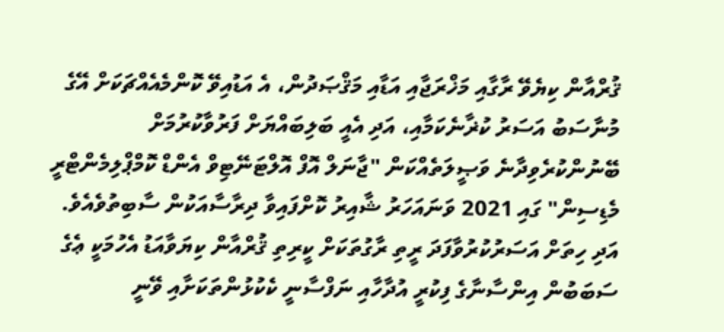ޤުރްއާން ކިޔެވޭ ރާގާއި މަޚްރަޖާއި އަޑާއި މަޤްޞަދުން، އެ އަޑުއިވޭ ކޮންމެއެއްޗަކަށް އޭގެ މުނާސަބު އަސަރު ކުޜާނެކަމާއި، އަދި އެއީ ބަލިބައްޔަށް ފަރުވާކުރުމަށް ބޭނުންކުރެވިދާނެ ވަޞީލަތެއްކަން "ޖާނަލް އޮފް އޮލްޓަނޭޓިވް އެންޑް ކޮމްޕްލިމެންޓްރީ މެޑިސިން" ގައި 2021 ވަނައަހަރު ޝާއިރު ކޮށްފައިވާ ދިރާސާއަކުން ސާބިތުވެއެވެ.
އަދި ހިތަށް އަސަރުކުރުވާފަދަ ރީތި ރާގުތަކަށް ކީރިތި ޤުރްއާން ކިޔަވާއަޑު އެހުމަކީ ޢެގެ ސަބަބުން އިންސާނާގެ ފިކުރީ އުދާހާއި ނަފްސާނީ ކެކުޅުންތަކަށާއި ވޭނީ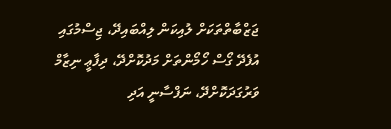ޖަޒްބާތްތަކަށް ލުއިކަން ލިއްބައިދޭ، ޖިސްމުގައި އުފެދޭ ގޯސް ހޯމޯންތަށް މަދުކޮށްދޭ، ދިފާޢީ ނިޒާމް ވަރުގަދަކޮށްދޭ، ނަފްސާނީ އަދި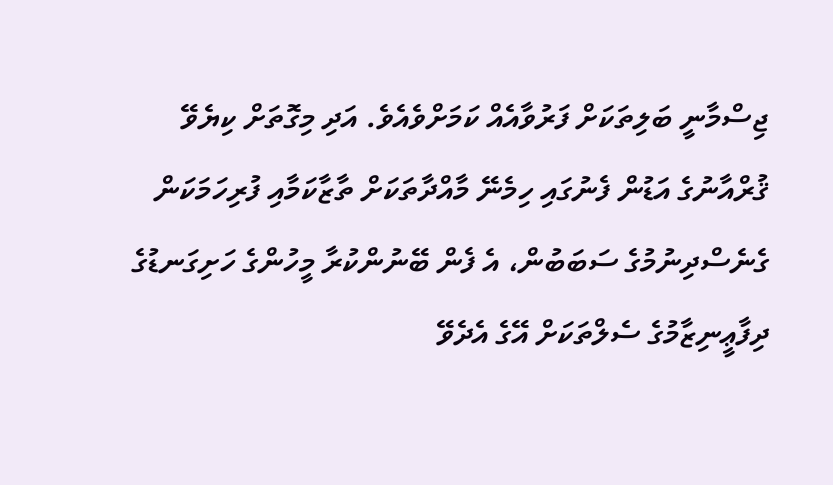ޖިސްމާނީ ބަލިތަކަށް ފަރުވާއެއް ކަމަށްވެއެވެ. އަދި މިގޮތަށް ކިޔެވޭ ޤުރްއާނުގެ އަޑުން ފެނުގައި ހިމެނޭ މާއްދާތަކަށް ތާޒާކަމާއި ފުރިހަމަކަން ގެނެސްދިނުމުގެ ސަބަބުން، އެ ފެން ބޭނުންކުރާ މީހުންގެ ހަށިގަނޑުގެ ދިފާޢީނިޒާމުގެ ސެލްތަކަށް އޭގެ އެދެވޭ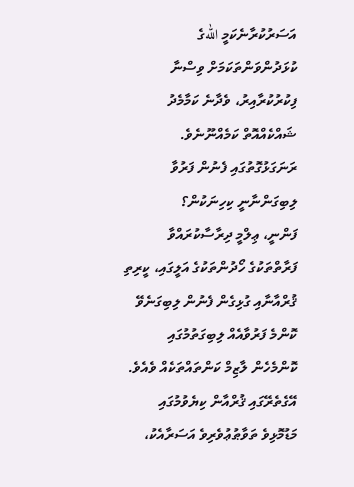އަސަރުކުރާނެކަމީ اللهގެ ކުޅަދުންވަންތަކަމަށް ވިސްނާ ފިކުރުކުރާއިރު، ވެދާނެ ކަމާމެދު ޝައްކެއްއޮތް ކަމެއްނޫނެވެ.
ރަނަގަޅުގޮތުގައި ފެނުން ފަރުވާ ލިބިގަންނާނީ ކިހިނަކުން؟
ފަންނީ، ޢިލްމީ ދިރާސާކުރައްވާ ފަރާތްތަކުގެ ހޯދުންތަކުގެ އަލީގައި، ކީރިތި ޤުރްއާނާއި ގުޅިގެން ފެނުން ލިބިގަނެވޭ ކޮންމެ ފަރުވާއެއް ލިބިގަތުމުގައި ކޮންމެހެން ލާޒިމް ކަންތައްތަކެއް ވެއެވެ. އޭގެތެރޭގައި ޤުރްއާން ކިޔެވުމުގައި މަޑުމޮޅިވެ ތަވާޠުޢުވެރިވެ އަސަރާއެކު،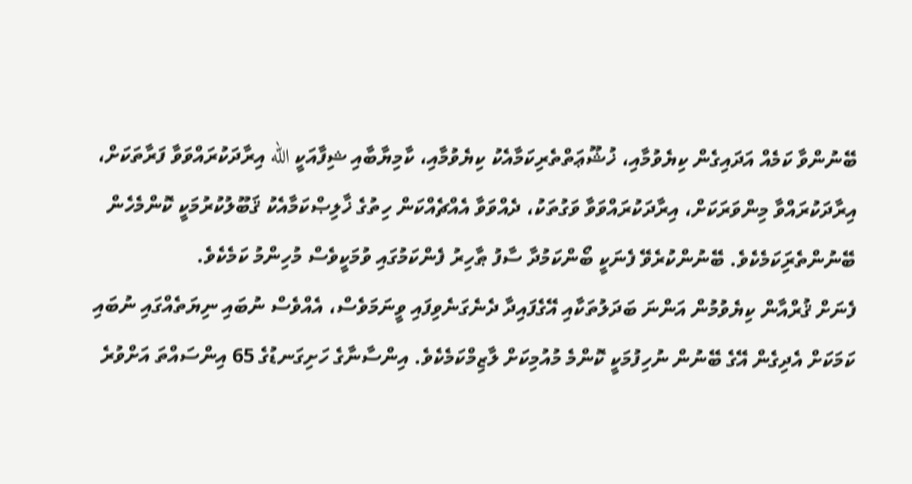ބޭނުންވާ ކަމެއް އަދައިގެން ކިޔެވުމާއި، ޚުޝޫޢަތްތެރިކަމާއެކު ކިޔެވުމާއި، ކާމިޔާބާއި ޝިފާއަކީ الله އިރާދަކުރައްވަވާ ފަރާތަކަށް، އިރާދަކުރައްވާ މިންވަރަކަށް، އިރާދަކުރައްވަވާ ވަގުތަކު، ދެއްވަވާ އެއްޗެއްކަން ހިތުގެ ޚާލިޞްކަމާއެކު ޤަބޫލުކުރުމަކީ ކޮންމެހެން ބޭނުންތެރިަކަމެކެވެ. ބޭނުންކުރެވޭ ފެނަކީ ބޯންކަމުދާ ސާފު ޠާހިރު ފެންކަމުގައި ވުމަކީވެސް މުހިންމު ކަމެކެވެ.
ފެނަށް ޤުރްއާން ކިޔެވުމުން އަންނަ ބަދަލުތަކާއި އޭގެފައިދާ ދެނެގަނެވިފައި ވީނަމަވެސް، އެއްވެސް ނުބައި ނިޔަތެއްގައި ނުބައި ކަމަކަށް އެދިގެން އޭގެ ބޭނުން ނުހިފުމަކީ ކޮންމެ މުއުމިކަށް ލާޒިމްކަމެކެވެ. އިންސާނާގެ ހަށިގަނޑުގެ 65 އިންސައްތަ އަށްވުރެ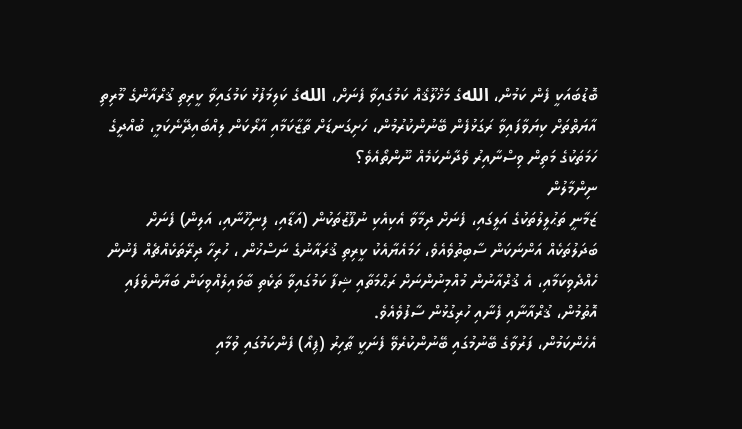ބޮޑުބައަކީ ފެން ކަމުން، اللهގެ މަޚްލޫޤެއް ކަމުގައިވާ ފެނަށް، اللهގެ ކަލިމަފުޅު ކަމުގައިވާ ކީރިތި ޤުރްއާންގެ މޫރިތި އާޔަތްތަށް ކިޔަވާފައިވާ ރަގަޅުފެން ބޭނުންކުރުމުން، ހަށިގަނޑަށް ތާޒާކަމާއި އާރޯކަން ލިއްބައިދޭނެކަމީ، ބުއްދީގެ ހަމަތަކުގެ މަތިން ވިސްނާއިރު ވެދާނެކަމެއް ނޫންތޯއެވެ؟
ނިންމާލުން
ޒަމާނީ ތަޙުލީލުތަކުގެ އަލީގައި، ފެނަށް ދިމާވާ އެކިއެކި ނުފޫޒުތަކުން (އަޑާއި، ފިނިހޫނާއި، އަލިން) ފެނަށް ބަދަލުތަކެއް އަންނަކަން ސާބިތުވެއެވެ، ހަމައެޔާއެކު ކީރިތި ޤުރައާނުގެ ނަސްޚުން ، ހުރިހާ ދިރޭތަކެއްޗެއް ފެނުން ހެއްދެވިކަމާއި، އެ ޤުރްއާނުން މުއްމިނުންނަށް ރަޙްމަތާއި ޝިފާ ކަމުގައިވާ ތަކެތި ބާވައިލެއްވިކަން ބަޔާންވެފައި އޮތުމުން، ޤުރްއާނާއި ފެނާއި ހުރިގުޅުން ސާފުވެއެވެ.
އެހެންކަމުން، ފަރުވާގެ ބޭނުމުގައި ބޭނުންކުރެވޭ ފެނަކީ ޠާހިރު (ޕިއޯ) ފެންކަމުގައި ވުމާއި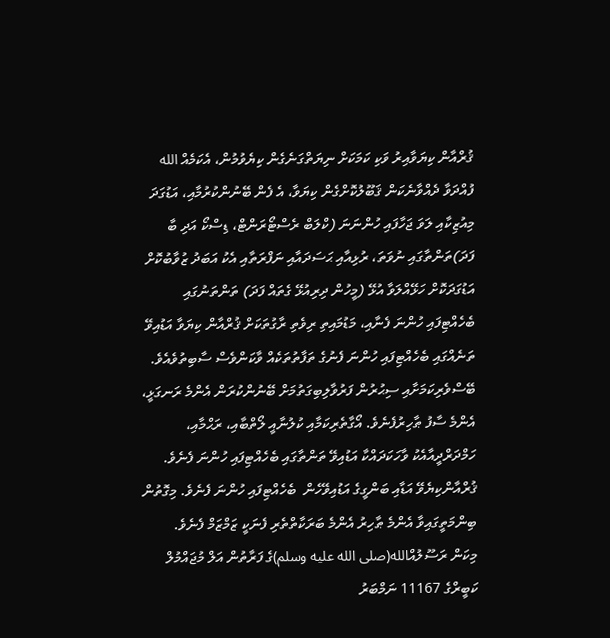ޤުރްއާން ކިޔަވާއިރު ވަކި ކަމަކަށް ނިޔަތްގަނެގެން ކިޔެވުމުން، އެކަމެއް الله ފުއްދަވާ ދެއްވާނެކަން ޤަބޫލުކޮށްގެން ކިޔަވާ، އެ ފެން ބޭނުންކުރުމާއި، އަޑުގަދަ މިއުޒިކާއި ލަވަ ޖަހާފައި ހުންނަނަ (ކްލަބް ރެސްޓޯރަންޓް، ޑިސްކޯ އަދި ބާ ފަދަ)ތަންތާގައި ނުވަތަ، ރުޅިއާއި ޙަސަދައާއި ނަފްރަތާއި އެކު އަބަދު ޒުވާބުކޮށް އަޑުގަދަކޮށް ހަޅޭއްލަވާ އުޅޭ (މީހުން ދިރިއުޅޭ ގެތައް ފަދަ) ތަންތަނުގައި  ބެހެއްޓިފައި ހުންނަ ފެނާއި، މަޑުމައިތި ރިވެތި ރާގުތަކަށް ޤުރްއާން ކިޔަވާ އަޑުއިވޭ ތަނެއްގައި ބެހެއްޓިފައި ހުންނަ ފެނުގެ ތަފާތުތަކެއް ވާކަންވެސް ސާބިތުވެއެވެ.
ބޭސްވެރިކަމަށާއި ސިޙުރުން ފަރުވާލިބިގަތުމަށް ބޭނުންކުރަން އެންމެ ރަނގަޅީ، އެންމެ ސާފު ޠާހިރުފެނެވެ. އޯގާތެރިކަމާއި ކުލުނާއީ ލޯތްބާއި، ރަޙްމާއި، ހަމްދަރްދީއާއެކު ވާހަކަދައްކާ އަޑުއިވޭ ތަންތާގައި ބެހެއްޓިފައި ހުންނަ ފެނެވެ. ޤުރްއާންކިޔެވޭ އަޑާއި ބަންގީގެ އަޑުއިވޭހެން  ބެހެއްޓިފައި ހުންނަ ފެނެވެ. މިގޮތުން ބިންމަތީގައިވާ އެންމެ ޠާހިރު އެންމެ ބަރަކާތްތެރި ފެނަކީ ޒަމްޒަމް ފެނެވެ.
މިކަން ރަސޫލުއްالله(صلى الله عليه وسلم)ގެ ފަރާތުން އަލް މުޖައްމުލް ކަބީރްގެ 11167 ނަމްބަރު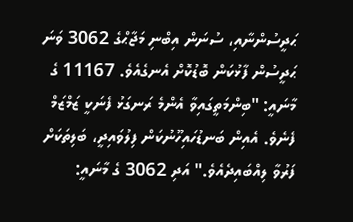ޙަދީސުންނާއި، ސުނަން އިބްނި މަޖާޙްގެ 3062 ވަނަ ޙަދީސުން ފާޅުކަން ބޮޑުކޮށް އެނގެއެވެ. 11167 ގެ މާނައީ: "ބިންމަތީގައިވާ އެންމެ ރަނގަޅު ފެނަކީ ޒަމްޒަމް ފެނެވެ. އެއިން ބަނޑުހައިހޫނުކަން ފިލުވައިދީ، ބަލިތަކަށް ފަރުވާ ލިއްބައިދެއެވެ." އަދި 3062 ގެ މާނައީ: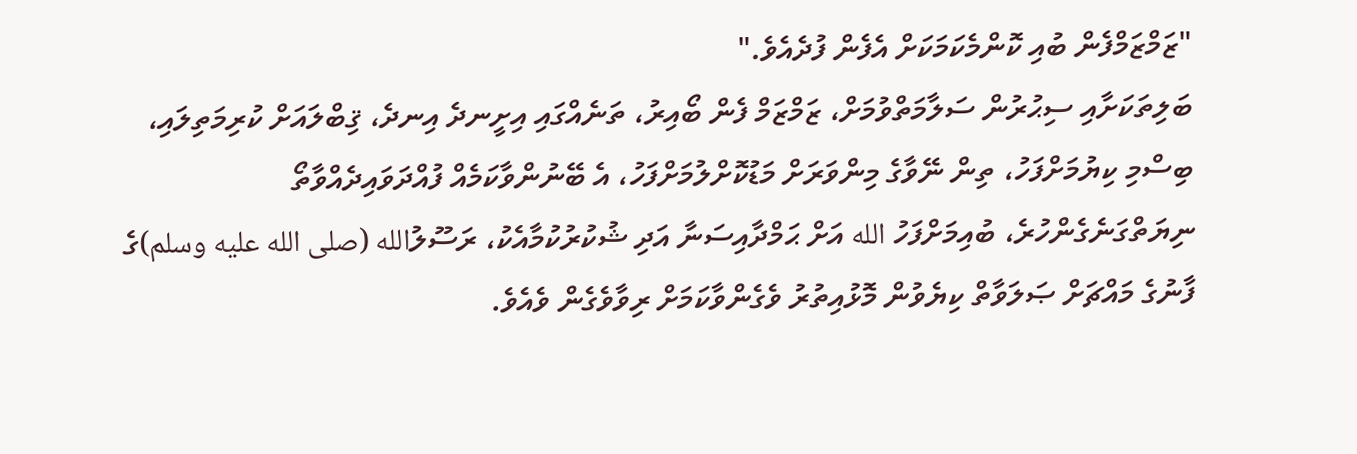"ޒަމްޒަމްފެން ބުއި ކޮންމެކަމަކަށް އެފެން ފުދެއެވެ."
ބަލިތަކަށާއި ސިޙުރުން ސަލާމަތްވުމަށް، ޒަމްޒަމް ފެން ބޯއިރު، ތަނެއްގައި އިށީނދެ އިނދެ، ޤިބްލައަށް ކުރިމަތިލައި، ބިސްމި ކިޔުމަށްފަހު، ތިން ނޭވާގެ މިންވަރަށް މަޑުކޮށްލުމަށްފަހު، އެ ބޭނުންވާކަމެއް ފުއްދަވައިދެއްވާތޯ ނިޔަތްގަނެގެންހުރެ، ބުއިމަށްފަހު الله އަށް ޙަމްދާއިސަނާ އަދި ޝުކުރުކުމާއެކު، ރަސޫލުالله (صلى الله عليه وسلم)ގެ ފާނުގެ މައްޗަށް ޞަލަވާތް ކިޔެވުން މޮޅުއިތުރު ވެގެންވާކަމަށް ރިވާވެގެން ވެއެވެ.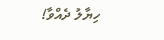ހިޔާލު ދެއްވާ!